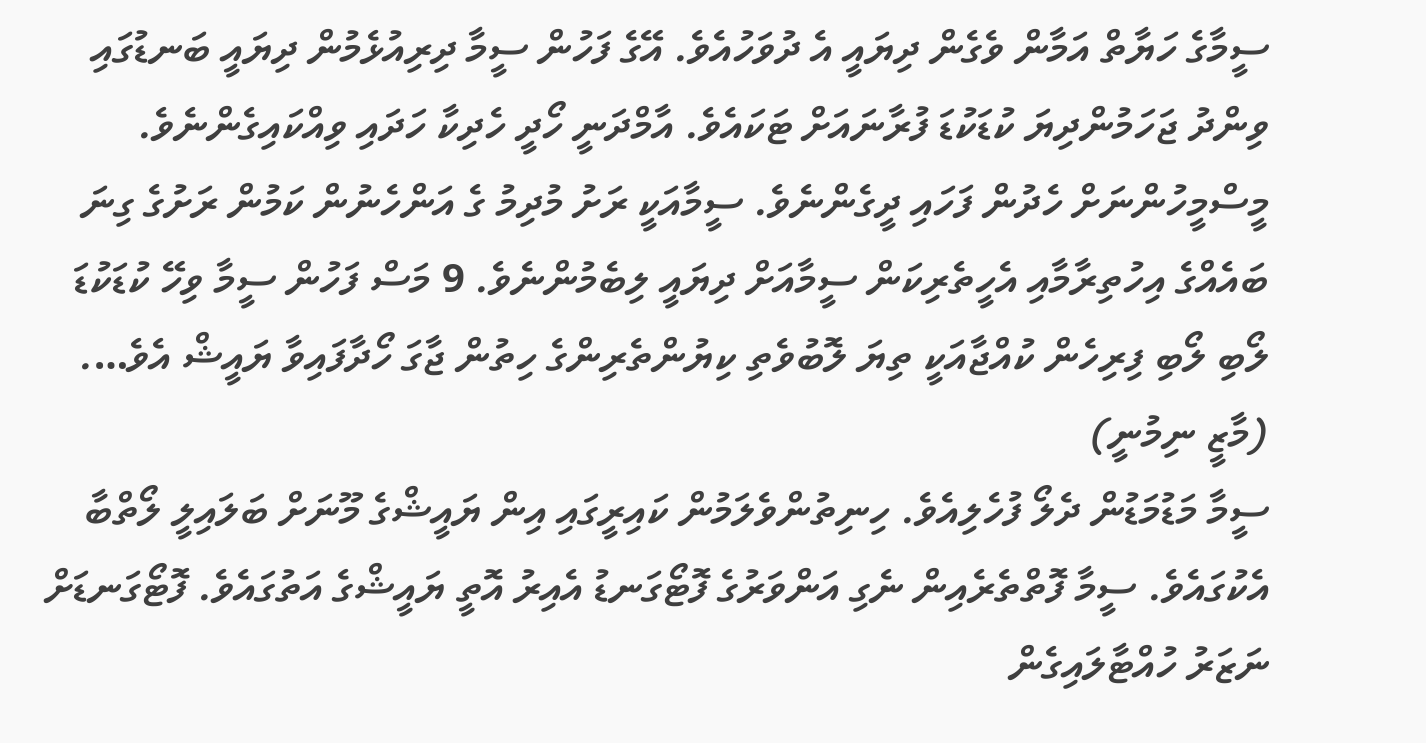ސީމާގެ ހަޔާތް އަމާން ވެގެން ދިޔައީ އެ ދުވަހުއެވެ. އޭގެ ފަހުން ސީމާ ދިރިއުޅެމުން ދިޔައީ ބަނޑުގައި ވިންދު ޖަހަމުންދިޔަ ކުޑަކުޑަ ފުރާނައަށް ޓަކައެވެ. އާމްދަނީ ހޯދީ ހެދިކާ ހަދައި ވިއްކައިގެންނެވެ. މީސްމީހުންނަށް ހެދުން ފަހައި ދީގެންނެވެ. ސީމާއަކީ ރަށު މުދިމު ގެ އަންހެނުން ކަމުން ރަށުގެ ގިނަ ބައެއްގެ އިހުތިރާމާއި އެހީތެރިކަން ސީމާއަށް ދިޔައީ ލިބެމުންނެވެ. 9 މަސް ފަހުން ސީމާ ވިހޭ ކުޑަކުޑަ ލޯބި ލޯބި ފިރިހެން ކުއްޖާއަކީ ތިޔަ ލޮބުވެތި ކިޔުންތެރިންގެ ހިތުން ޖާގަ ހޯދާފައިވާ ޔައީޝް އެވެ….
(މާޒީ ނިމުނީ)
ސީމާ މަޑުމަޑުން ދެލޯ ފުހެލިއެވެ. ހިނިތުންވެލަމުން ކައިރީގައި އިން ޔައީޝްގެ މޫނަށް ބަލައިލީ ލޯތްބާ އެކުގައެވެ. ސީމާ ފޮތްތެރެއިން ނެގި އަންވަރުގެ ފޮޓޯގަނޑު އެއިރު އޮތީ ޔައީޝްގެ އަތުގައެވެ. ފޮޓޯގަނޑަށް ނަޒަރު ހުއްޓާލައިގެން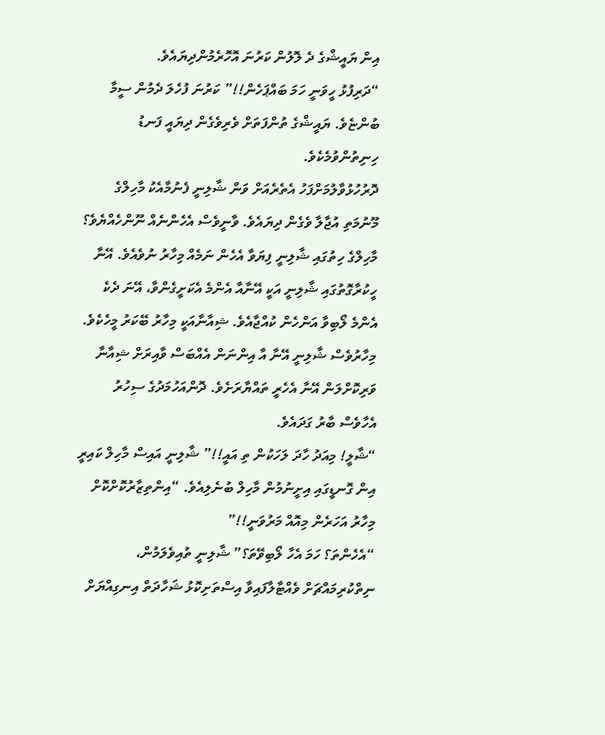އިން ޔައީޝްގެ ދެ ލޮލުން ކަރުނަ އޮހޮރެމުންދިޔައެވެ.
“ދަރިފުޅު ހީވަނީ ހަމަ ބައްޕަހެން!!” ކަރުނަ ފުހެލަ ދެމުން ސީމާ ބުންޏެވެ. ޔައީޝްގެ ތުންފަތަށް ވެރިވެގެން ދިޔައީ ފަނޑު ހިނިތުންވުމެކެވެ.
ދޮރުހުޅުވާލުމަށްފަހު އެތެރެއަށް ވަން ޝާލިނީ ފެނުމާއެކު މާހިލްގެ މޫނުމަތި އުޖާލާ ވެގެން ދިޔައެވެ. ވާނީވެސް އެހެންނެއް ނޫންހެއްޔެވެ؟ މާހިލްގެ ހިތުގައި ޝާލިނީ ފިޔަވާ އެހެން ނަމެއް މިހާރު ނުވެއެވެ. އޭނާ ހީކުރާގޮތުގައި ޝާލިނީ އަކީ އޭނާއާ އެންމެ އެކަށީގެންވާ، އޭނަ ދެކެ އެންމެ ލޯބިވާ އަންހެން ކުއްޖާއެވެ. ޝިއާނާއަކީ މިހާރު ބޭކަރު މީހެކެވެ. މިހާރުވެސް ޝާލިނީ އޭނާ އާ އިންނަން އެއްބަސް ވާއިރަށް ޝިއާނާ ވަރިކޮށްލަން އޭނާ އެހެރީ ތައްޔާރަށެވެ. ދޮންއަހުމަދުގެ ސިހުރު އެހާވެސް ބާރު ގަދައެވެ.
“ޝާލީ! މިއަދު ހާދަ ލަހަކުން ތި އައީ!!” ޝާލިނީ އައިސް މާހިލް ކައިރީ އިން ގޮނޑީގައި އިށީނުމުން މާހިލް ބުނެލިއެވެ. “އިންތިޒާރުކޮށްކޮށް މިހާރު އަހަރެން މިއޮއް މަރުވަނީ!!”
“އެހެންތަ؟ ހަމަ އެހާ ލޯބިވޭތަ؟” ޝާލިނީ ތުއިވެލަމުން، ނިތްކުރިމައްޗަށް ވެއްޓާލާފައިވާ އިސްތަށިކޮޅު ޝަހާދަތް އިނގިއްޔަށް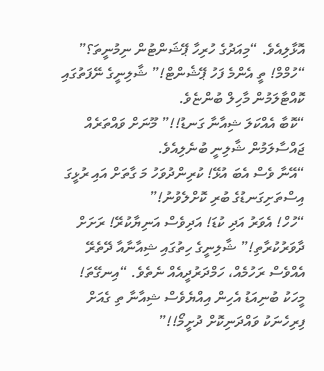އޮޅާލިއެވެ. “މިއަދުގެ ހުރިހާ ޕޭޝަންޓުން ނިމުނީތަ؟”
“ހުމްމް! ތީ އެންމެ ފަހު ޕޭޝެންޓް!” ޝާލިނީގެ ނޭފަތުގައި ކޮއްޓާލަމުން މާހިލް ބުންޏެވެ.
“ކޮބާ އެއްކަލަ ޝިއާނާ ގަނޑު!!” މޫނަށް ވައްތަރެއް ޖައްސާލަމުން ޝާލިނީ ބުނެލިއެވެ.
“އޭނާ ވެސް އެބަ އުޅޭ! ކުރިންދުވަހު މަ ގާތަށް އައި ރުޅީގަ އިސްތަށިގަނޑުގެ ބުރި ކޮށްލެވުނު!”
“ހުހް! އެވަރު އަދި ކުޑަ! އަދިވެސް އަނިޔާކުރޭ! ރަށަށް ދާވަރުކުރާތި!” ޝާލިނީގެ ހިތުގައި ޝިއާނާއާ ދޭތެރޭ އެއްވެސް ރަހުމެއް، ހަމްދަރުދީއެއް ނެތެވެ. “އިނގޭތަ! މީހަކު ބުނިއަޑު އެހިން އިއްޔެވެސް ޝިއާނާ ތި ގެއަށް ފިރިހެނަކު ވައްދަނިކޮށް ދުށީމޯ!!”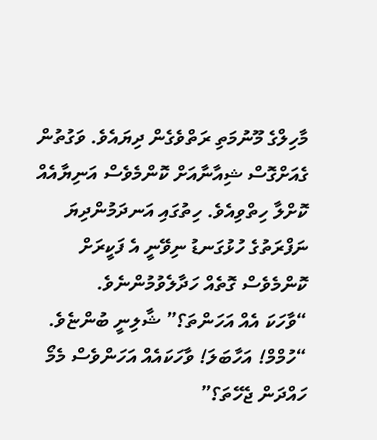މާހިލްގެ މޫނުމަތި ރަތްވެގެން ދިޔައެވެ. ވަގުތުން ގެއަށްގޮސް ޝިއާނާއަށް ކޮންމެވެސް އަނިޔާއެއް ކޮށްލާ ހިތްވިއެވެ. ހިތުގައި އަނދަމުންދިޔަ ނަފްރަތުގެ ހުޅުގަނޑު ނިވޭނީ އެ ފަކީރަށް ކޮންމެވެސް ގޮތެއް ހަދާލެވުމުންނެވެ.
“ވާހަކަ އެއް އަހަންތަ؟” ޝާލިނީ ބުންޏެވެ.
“ހުމްމް! އަހާބަލަ! ވާހަކައެއް އަހަންވެސް މެމޯ ހައްދަން ޖެހޭތަ؟”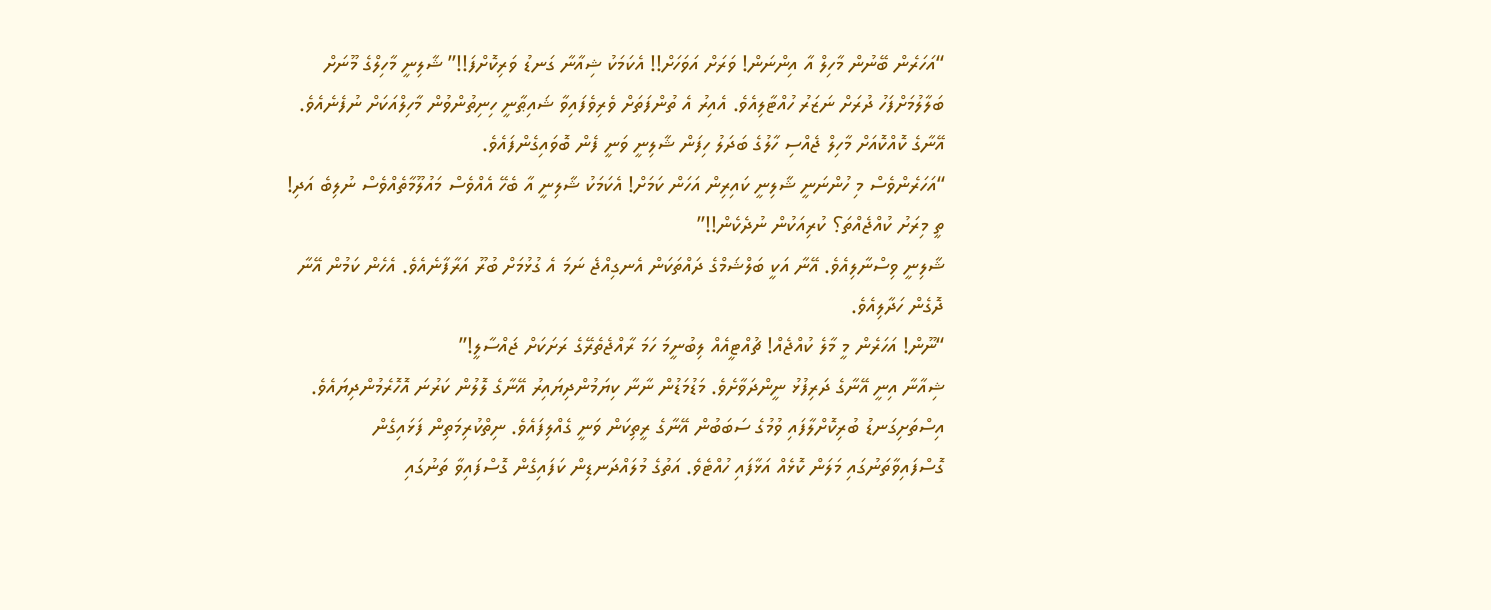“އަހަރެން ބޭނުން މާހިލް އާ އިންނަން! ވަރަށް އަވަހަށް!! އެކަމަކު ޝިއާނާ ގަނޑު ވަރިކޮށްފަ!!” ޝާލިނީ މާހިލްގެ މޫނަށް ބަލާލުމަށްފަހު ދުރަށް ނަޒަރު ހުއްޓާލިއެވެ. އެއިރު އެ ތުންފަތަށް ވެރިވެފައިވާ ޝައިޠާނީ ހިނިތުންވުން މާހިލްއަކަށް ނުފެނެއެވެ. އޭނާގެ ކޮއްކޮއަށް މާހިލް ޖެއްސި ހާލުގެ ބަދަލު ހިފަން ޝާލިނީ ވަނީ ފެން ބޮވައިގެންފައެވެ.
“އަހަރެންވެސް މި ހުންނަނީ ޝާލިނީ ކައިރިން އަހަން ކަމަށް! އެކަމަކު ޝާލިނީ އާ ބެހޭ އެއްވެސް މައުލޫމާތެއްވެސް ނުލިބެ އަދި! ތީ މިރަށު ކުއްޖެއްތަ؟ ކުރިއަކުން ނުދެކެން!!”
ޝާލިނީ ވިސްނާލިއެވެ. އޭނާ އަކީ ބަލްޝަމްގެ ދައްތަކަން އެނގިއްޖެ ނަމަ އެ ގުޅުމަށް ބުރޫ އަރާފާނެއެވެ. އެހެން ކަމުން އޭނާ ދޮގެން ހަދާލިއެވެ.
“ނޫން! އަހަރެން މީ މާލެ ކުއްޖެއް! ޗުއްޓީއެއް ލިބުނީމަ ހަމަ ރާއްޖެތެރޭގެ ރަށަކަށް ޖައްސާލީ!”
ޝިއާނާ އިނީ އޭނާގެ ދަރިފުޅު ނީންދަވާށެވެ. މަޑުމަޑުން ނާނާ ކިޔަމުންދިޔައިރު އޭނާގެ ލޮލުން ކަރުނަ އޮހޮރެމުންދިޔައެވެ. އިސްތަށިގަނޑު ބުރިކޮށްލާފައި ވުމުގެ ސަބަބުން އޭނާގެ ރީތިކަން ވަނީ ގެއްލިފައެވެ. ނިތްކުރިމަތިން ފަޅައިގެން ގޮސްފައިވާތަނުގައި މަލަން ކޮޅެއް އަޅާފައި ހުއްޓެވެ. އަތުގެ މުލައްދަނޑިން ކަފައިގެން ގޮސްފައިވާ ތަނުގައި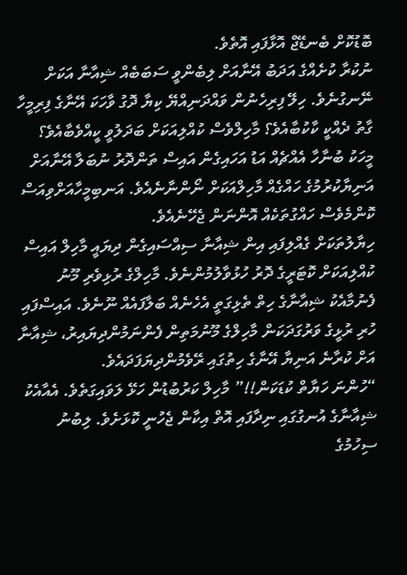ބޮޑުކޮށް ބެނޑޭޖް އޮޅާފައި އޮތެވެ.
ނުކުރާ ކުށެއްގެ އަދަބު އޭނާއަށް ލިބެންވީ ސަބަބެއް ޝިއާނާ އަކަށް ނޭނގުނެވެ. ހިލޭ ފިރިހެނުން ވައްދަނިއްޔޭ ކިޔާ ދޮގު ވާހަކަ އޭނާގެ ފިރިމީހާ ގާތު ދެއްކީ ކާކުބާއެވެ؟ މާހިލްވެސް ކުއްލިއަކަށް ބަދަލުވީ ކީއްވެބާއެވެ؟ މީހަކު ބުނާހާ އެއްޗެއް އަޑު އަހައިގެން އައިސް ތަންދޮރު ނުބަލާ އޭނާއަށް އަނިޔާކުރުމުގެ ހައްގެއް މާހިލްއަކަށް ނޯންނާނެއެވެ. އަނބިމީހާއަށްވިއަސް ކޮންމެވެސް ހައްގުތަކެއް އޮންނަން ޖެހޭނެއެވެ.
ހިޔާލުތަކަށް ގެއްލިފައި އިން ޝިއާނާ ސިއްސައިގެން ދިޔައީ މާހިލް އައިސް ކުއްލިއަކަށް ކޮޓަރީގެ ދޮރު ހުޅުވާލުމުންނެވެ. މާހިލްގެ ރުޅިވެރި މޫނު ފެނުމާއެކު ޝިއާނާގެ ހިތް ތެޅިގަތީ އެހެނެއް ބަލާފައެއް ނޫނެވެ. އައިސްފައި ހުރި ރުޅީގެ ވަރުގަދަކަން މާހިލްގެ މޫނުމަތިން ފެންނަމުންދިޔައިރު، ޝިއާނާ އަށް ކުރާނެ އަނިޔާ އޭނާގެ ހިތުގައި ރޭވެމުންދިޔަފަދައެވެ.
“ހުންނަ ހަޔާތް ކުޑަކަން!!” މާހިލް ކަރުބުޑުން ހަޅޭ ލަވައިގަތެވެ. އެއާއެކު ޝިއާނާގެ އުނގުގައި ނިދާފައި އޮތް އިކާން ޖެހުނީ ކޮޅަށެވެ. ލިބުނު ސިހުމުގެ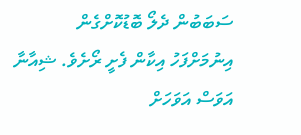ސަބަބުން ދެލޯ ބޮޑުކޮށްގެން އިނުމަށްފަހު އިކާން ފެށީ ރޯށެވެ. ޝިއާނާ އަވަސް އަވަހަށް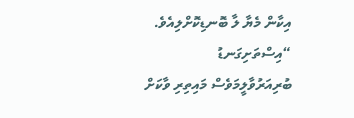އިކާން މެޔާ ލާ ބޮނޑިކޮށްލިއެވެ.
“އިސްތަށިގަނޑު ބުރިއަރުވާލީމަވެސް މައިތިރި ވާކަށް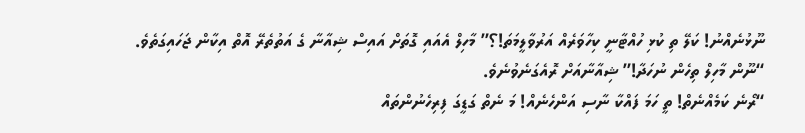ނޫޅުނެއްނު! ކަލޭ ތި ކުޅި ހުއްޓާނީ ކިހާވަރެއް އަރުވާލީމަތަ!؟” މާހިލް އެއައި ގޮތަށް އައިސް ޝިއާނާ ގެ އަތުތެރޭ އޮތް އިކާން ޖަހައިގަތެވެ.
“ނޫން މާހިލް ތިހެން ނުހަދާ!” ޝިއާނާއަށް ރޮއެގަނެވުނެވެ.
“ރޯނެ ކަމެއްނެތް! ތީ ހަމަ ފައްކާ ނާސި އަންހެނެއް! މަ ނެތް ގަޑީގަ ފިރިހެނުންތައް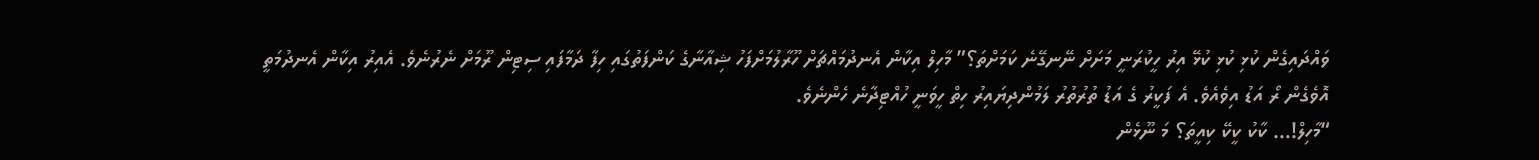ވައްދައިގެން ކުޅި ކުޅި ކުޅޭ އިރު ހީކުރަނީ މަށަށް ނޭނގޭނެ ކަމަށްތަ؟” މާހިލް އިކާން އެނދުމައްޗަށް ހޫރާލުމަށްފަހު ޝިއާނާގެ ކަންފަތުގައި ހިފާ ދަމާފައި ސިޓިން ރޫމަށް ނެރުނެވެ. އެއިރު އިކާން އެނދުމަތީ އޮވެގެން ރޯ އަޑު އިވެއެވެ. އެ ފަކީރު ގެ އަޑު ތުރުތުރު ލަމުންދިޔައިރު ހިތް ހީވަނީ ހުއްޓިދާނެ ހެންނެވެ.
“މާހިލް!… ކާކު ކީކޭ ކިއީތަ؟ މަ ނޫޅެން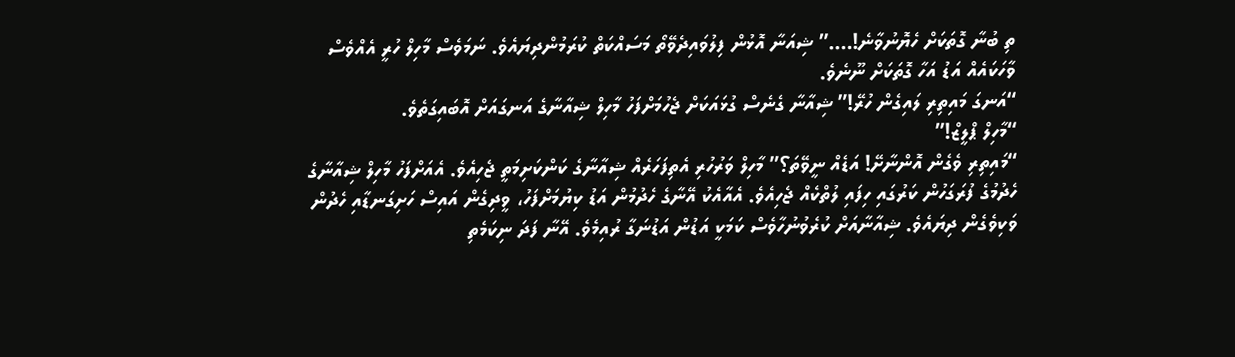ތި ބުނާ ގޮތަކަށް ހެޔޮނުވާނެ!….” ޝިއަނާ އޮޅުން ފިލުވައިދެވޭތޯ މަސައްކަތް ކުރަމުންދިޔައެވެ. ނަމަވެސް މާހިލް ހުރީ އެއްވެސް ވާހަކައެއް އަޑު އަހާ ގޮތަކަށް ނޫނެވެ.
“އަނގަ މައިތިރި ލައިގެން ހުރޭ!” ޝިއާނާ ގެނެސް ގުޅައަކަށް ޖެހުމަށްފަހު މާހިލް ޝިއާނާގެ އަނގައަށް އޮބައިގަތެވެ.
“މާހިލް ޕްލީޒް!”
“މައިތިރި ވެގެން އޮންނާށޭ! އަޑެއް ނީވޭތަ؟” މާހިލް ވަރުހުރި އެތިފަހަރެއް ޝިއާނާގެ ކަންކަށިމަތީ ޖެހިއެވެ. އެއަށްފަހު މާހިލް ޝިއާނާގެ ހެދުމުގެ ފުރަގަހުން ކަރުގައި ހިފައި ލުތްކެއް ޖެހިއެވެ. އެއާއެކު އޭނާގެ ހެދުމުން އަޑު ކިޔުމަށްފަހު، ވީދިގެން އައިސް ހަށިގަނޑާއި ހެދުން ވަކިވެގެން ދިޔައެވެ. ޝިއާނާއަށް ކުރެވުނުހާވެސް ކަމަކީ އަޑުން އަޑުނަގާ ރުއިމެވެ. އޭނާ ފަދަ ނިކަމެތި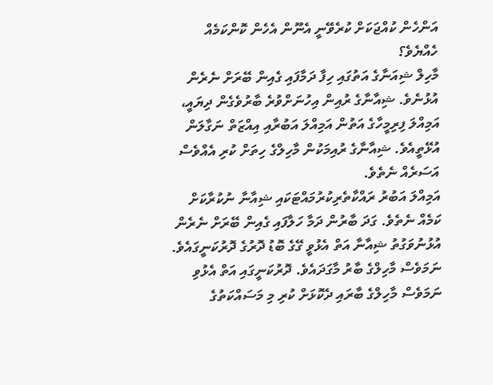އަންހެން ކުއްޖަކަށް ކުރެވޭނީ އެނޫން އެހެން ކޮންކަމެއް ހެއްޔެވެ؟
މާހިލް ޝިއަނާގެ އަތުގައި ހިފާ ދަމާފައި ގެއިން ބޭރަށް ނެރެން އުޅުނެވެ. ޝިއާނާގެ ރުއިން އިހުނަށްވުރެ ބާރުވެގެން ދިޔައީ، އަމިއްލަ ފިރިމީހާގެ އަތުން އަމިއްލަ އަބުރާއި އިއްޒަތް ނަގާލަން އުޅޭތީއެވެ. ޝިއާނާގެ ރުއިމަކުން މާހިލްގެ ހިތަށް ކުރި އެއްވެސް އަސަރެއް ނެތެވެ.
އަމިއްލަ އަބުރު ރައްކާތެރިކުރުމައްޓަކައި ޝިއާނާ ނުކުރާކަށް ކަމެއް ނެތެވެ. ގަދަ ބާރުން ދަމާ ހަލާފައި ގެއިން ބޭރަށް ނެރެން އުޅުނުވަގުތު ޝިއާނާ އަތް އެޅުވީ ގޭގެ ބޮޑު ދޮރުގެ ދޮރުކަނީގައެވެ. ނަމަވެސް މާހިލްގެ ބާރު މާގަދައެވެ. ދޮރުކަނީގައި އަތް އެޅުވި ނަމަވެސް މާހިލްގެ ބާރައި ދެކޮޅަށް ކުރި މި މަސައްކަތުގެ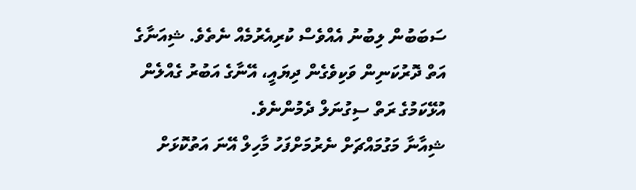ސަބަބުން ލިބުނު އެއްވެސް ކުރިއެރުމެއް ނެތެވެ. ޝިއަނާގެ އަތް ދޮރުކަނިން ވަކިވެގެން ދިޔައީ، އޭނާގެ އަބުރު ގެއްލެން އުޅޭކަމުގެ ރަތް ސިގުނަލް ދެމުންނެވެ.
ޝިއާނާ މަގުމައްޗަށް ނެރުމަށްފަހު މާހިލް އޭނަ އަތުކޮޅަށް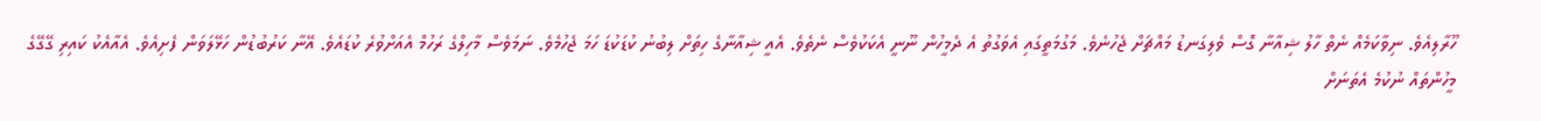ހޫރާލިއެވެ. ނިވާކަމެއް ނެތް ހާލު ޝިއާނާ ގޮސް ވެލިގަނޑު މައްޗަށް ޖެހުނެވެ. މަގުމަތީގައި އެވަގުތު އެ ދެމީހުން ނޫނީ އެކަކުވެސް ނެތެވެ. އެއީ ޝިއާނާގެ ހިތަށް ލިބުނު ކުޑަކުޑަ ހަމަ ޖެހުމެވެ. ނަމަވެސް މާހިލްގެ ރަހުމް އެއަށްވުރެ ކުޑައެވެ. އޭނާ ކަރުބުޑުން ހަޅޭލަވަން ފެށިއެވެ. އެއާއެކު ކައިރި ގޭގޭގެ މީހުންތައް ނުކުމެ އެތަނަށް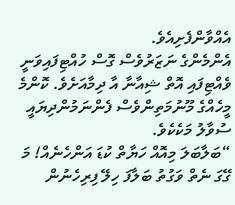އެއްވާންފެށިއެވެ.
އެންމެންގެ ނަޒަރުވެސް ގޮސް ހުއްޓިފައިވަނީ ވެއްޓިފައި އޮތް ޝިއާނާ އާ ދިމާއަށެވެ. ކޮންމެ މީހެއްގެ މޫނުމަތިންވެސް ފެންނަމުންދިޔައީ ސުވާލު މަކެކެވެ.
“ބަލާބަލަ މިއޮއް ހަޔާތް ކުޑަ އަންހެނެއް! މަ ގޭގަ ނެތް ވަގުތު ބަލާފަ ހިލޭ ފިރިހެނުން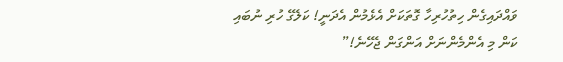ވައްދައިގެން ހިތުހުރިހާ ގޮތަކަށް އެޅެމުން އެދަނީ! ކަލޭގެ ހުރި ނުބައި ކަން މި އެންމެންނަށް އަންގަން ޖެހޭނެ!”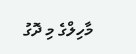މާހިލްގެ މި ދޮގު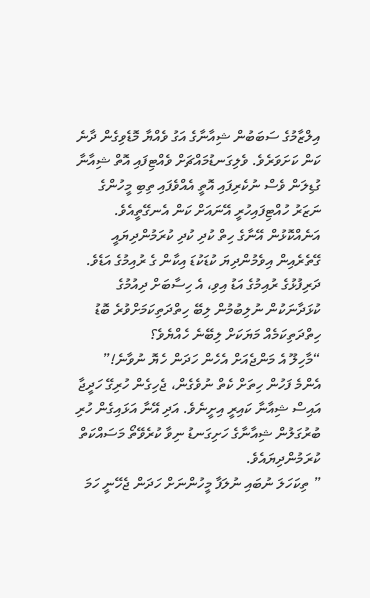އިލްޒާމުގެ ސަބަބުން ޝިއާނާގެ އަގު ވެއްޔާ މޮޑެވިގެން ދާނެ ކަން ކަށަވަރެވެ. ވެލިގަނޑުމައްޗަށް ވެއްޓިފައި އޮތް ޝިއާނާ ގުޑިލަން ވެސް ނުކެރިފައި އޮތީ އެއްވެފައި ތިބި މީހުންގެ ނަޒަރު ހުއްޓިފައިހުރީ އޭނައަށް ކަން އެނގޭތީއެވެ. އަނެއްކޮޅުން އޭނާގެ ހިތް ކުދި ކުދި ކުރަމުންދިޔައީ ގޭތެރެއިން އިވެމުންދިޔަ ކުޑަކުޑަ އިކާން ގެ ރުއިމުގެ އަޑެވެ. ދަރިފުޅުގެ ރުއިމުގެ އަޑު އިވި، އެ ހިސާބަށް ދިއުމުގެ ކުޅަދާނަކުން ނުލިބުމުން ލިބޭ ހިތްދަތިކަމަށްވުރެ ބޮޑު ހިތްދަތިކަމެއް މަޔަކަށް ލިބޭނެ ހެއްޔެވެ؟
“މާހިލޫ އެ މަންޖެއަށް އެހެން ހަދަން ހެޔޮ ނުވާނެ!” އެންމެ ފަހުން ހިތަށް ކެތް ނުވެގެން، ޖެހިގެން ހުރިގޭ ހަދީޖާ އައިސް ޝިއާނާ ކައިރީ އިށީނެވެ. އަދި އޭނާ އަޅައިގެން ހުރި ބުރުގަލުން ޝިއާނާގެ ހަށިގަނޑު ނިވާ ކުރެވޭތޯ މަސައްކަތް ކުރަމުންދިޔައެވެ.
” ތިކަހަލަ ނުބައި ނުލަފާ މީހުންނަށް ހަދަން ޖެހޭނީ ހަމަ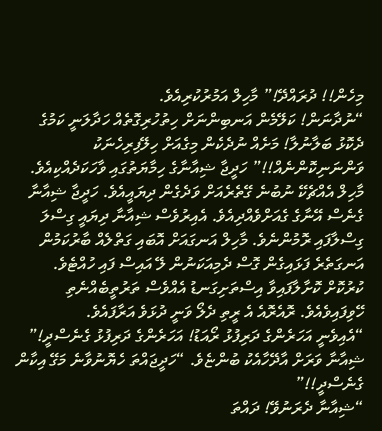މިހެން!! ދުރައްދޭ!” މާހިލް އަމުރުކުރިއެވެ.
“ނުދާނަން! ކަލޭމެން އަނބިންނަށް ހިތުހުރިގޮތެއް ހަދާލަނީ ކަމުގެ ދެކޮޅު ބަލާނުލާ! މަށެއް ނުދެކެން މިގެއަށް ހިލޭފިރިހެނަކު ވަންނަނިކޮންނެއް!!” ހަދީޖާ ޝިއާނާގެ ހިމާޔަތުގައި ވާހަކަދެއްކިއެވެ. މާހިލް އެއްޗެކޭ ނުބުނެ ގޭތެރެއަށް ވަދެގެން ދިޔައީއެވެ. ހަދީޖާ ޝިއާނާ ގެނެސް އޭނާގެ ގެއަށްވެއްދިއެވެ. އެއިރުވެސް ޝިއާނާ ދިޔައީ ގިސްލަ ގިސްލާފައި ރޮމުންނެވެ. މާހިލް އަނގައަށް އޮބައި ގަތްލެއް ބާރުކަމުން އަނގަތެރެ ފަޅައިގެން ގޮސް ދެމިއަކަނުން ލޭ އައިސް ފައި ހުއްޓެވެ. ކުރުކޮށް ކޮށާލާފައިވާ އިސްތަށިގަނޑު އެއްވެސް ތަރުތީބެއްނެތި ހޭވިފައިވެއެވެ. ރޮއެރޮއެ އެ ރީތި ދެލޯ ވަނީ ދުޅަވެ އަރާފައެވެ.
“އެއިވެނީ އަހަރެންގެ ދަރިފުޅު ރޯއަޑު! އަހަރެންގެ ދަރިފުޅު ގެނެސްދީ!” ޝިއާނާ ވަރަށް އާދޭހާއެކު ބުންޏެވެ. “ހަދީޖައްތަ ހެޔޮނުވާނެ މަގޭ އިކާން ގެނެސްދީ!!”
“ޝިއާނާ ދެރަނުވޭ! ދައްތަ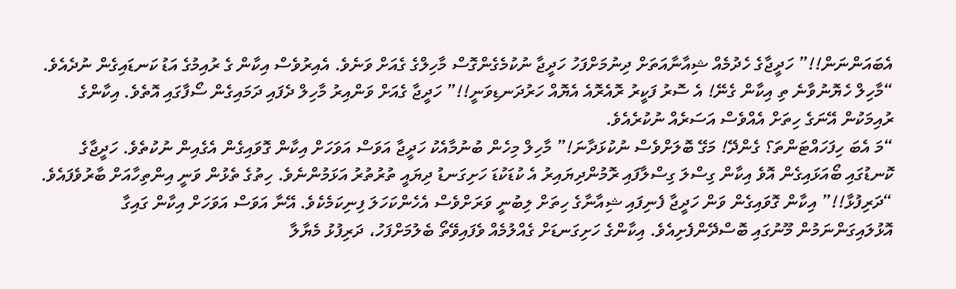އެބައަންނަން!!” ހަދީޖާގެ ހެދުމެއް ޝިއާނާއަތަށް ދިނުމަށްފަހު ހަދީޖާ ނުކުމެގެންގޮސް މާހިލްގެ ގެއަށް ވަނެވެ. އެއިރުވެސް އިކާން ގެ ރުއިމުގެ އަޑު ކަނޑައިގެން ނުދެއެވެ.
“މާހިލް ހެޔޮނުވާނެ ތި އިކާން ގެނޭ! އެ ސޮރު ފަކީރު ރޮއެރޮއެ އެޔޮއް ހަރުދަނޑިވަނީ!!” ހަދީޖާ ގެއަށް ވަންއިރު މާހިލް ދެފައި ދަމައިގެން ސޯފާގައި އޮތެވެ. އިކާންގެ ރުއިމަކުން އޭނަގެ ހިތަށް އެއްވެސް އަސަރެއް ނުކުރެއެވެ.
“މަ އެބަ ހިފަހައްޓަންތަ؟ ގެންދޭ! މަގޭ ބޮލަށްވެސް ނުކުޅަދާނަ!” މާހިލް މިހެން ބުނުމާއެކު ހަދީޖާ އަވަސް އަވަހަށް އިކާން ގޮވައިގެން އެގެއިން ނުކުތެވެ. ހަދީޖާގެ ކޮނޑުގައި ބޯއަޅައިގެން އޮވެ އިކާން ގިސްލަ ގިސްލާފައި ރޮމުންދިޔައިރު އެ ކުޑަކުޑަ ހަށިގަނޑު ދިޔައީ ތުރުތުރު އަޅަމުންނެވެ. ހިތުގެ ތެޅުން ވަނީ އިންތިހާއަށް ބާރުވެފައެވެ.
“ދަރިފުޅާ!!” އިކާން ގޮވައިގެން ވަން ހަދީޖާ ފެނިފައި ޝިއާނާގެ ހިތަށް ލިބުނީ ވަރަށްވެސް އެހެންކަހަލަ ފިނިކަމެކެވެ. އޭނާ އަވަސް އަވަހަށް އިކާން ގައިގާ އޮޅުލައިގަންނަމުން މޫނުގައި ބޮސްދޭންފެށިއެވެ. އިކާންގެ ހަށިގަނޑަށް ގެއްލުމެއް ވެފައިވޭތޯ ބެލުމަށްފަހު، ދަރިފުޅު މެޔާލާ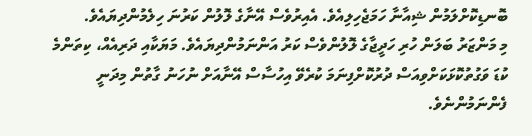ބޮނޑިކޮށްލަމުން ޝިއާނާ ހަމަޖެހިލިއެވެ. އެއިރުވެސް އޭނާގެ ލޮލުން ކަރުނަ ހިލެމުންދިޔައެވެ.
މި މަންޒަރު ބަލަން ހުރި ހަދީޖާގެ ލޮލުންވެސް ކަރު އަންނަމުންދިޔައެވެ. މަޔަކާއި ދަރިއެއް، ކިތަންމެ ކުޑަ ވަގުތުކޮޅަކަށްވިއަސް ދުރުކޮށްފިނަމަ ކުރެވޭ އިހުސާސް އޭނާއަށް ނުހަނު ގާތުން މިދަނީ ފެންނަމުންނެވެ.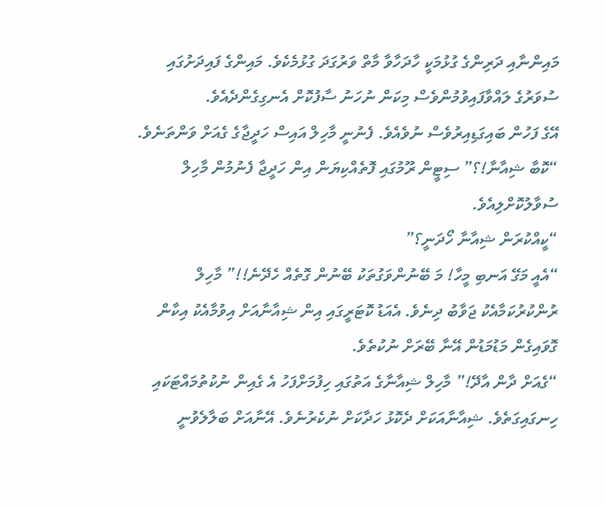މައިންނާއި ދަރިންގެ ގުޅުމަކީ ހާދަހާވާ މާތް ވަރުގަދަ ގުޅުމެކެވެ. މައިންގެ ފައިދަށުގައި ސުވަރުގެ ލައްވާފައިވުމުންވެސް މިކަން ނުހަނު ސާފުކޮށް އެނގިގެންދެއެވެ.
އޭގެ ފަހުން ބައިގަޑިއިރުވެސް ނުވެއެވެ. ފެނުނީ މާހިލް އައިސް ހަދީޖާގެ ގެއަށް ވަންތަނެވެ.
“ކޮބާ ޝިއާނާ!؟” ސިޓީން ރޫމުގައި ފޮތެއްކިޔަން އިން ހަދީޖާ ފެނުމުން މާހިލް ސުވާލުކޮށްލިއެވެ.
“ކީއްކުރަން ޝިއާނާ ހޯދަނީ؟”
“އެއީ މަގޭ އަނބި މީހާ! މަ ބޭނުންވަގުތަކު ބޭނުން ގޮތެއް ހެދޭނެ!!” މާހިލް ރުންކުރުކަމާއެކު ޖަވާބު ދިނެވެ. އެއަޑު ކޮޓަރީގައި އިން ޝިއާނާއަށް އިވުމާއެކު އިކާން ގޮވައިގެން މަޑުމަޑުން އޭނާ ބޭރަށް ނުކުތެވެ.
“ގެއަށް ދާން އާދޭ!” މާހިލް ޝިއާނާގެ އަތުގައި ހިފުމަށްފަހު އެ ގެއިން ނުކުތުމައްޓަކައި ހިނގައިގަތެވެ. ޝިއާނާއަކަށް ދެކޮޅު ހަދާކަށް ނުކެރުނެވެ. އޭނާއަށް ބަލާލެވުނީ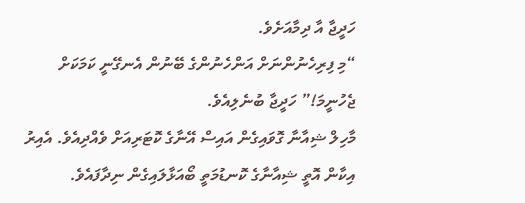ހަދީޖާ އާ ދިމާއަށެވެ.
“މި ފިރިހެނުންނަށް އަންހެނުންގެ ބޭނުން އެނގޭނީ ކަމަކަށް ޖެހުނީމަ!” ހަދީޖާ ބުނެލިއެވެ.
މާހިލް ޝިއާނާ ގޮވައިގެން އައިސް އޭނާގެ ކޮޓަރިއަށް ވެއްދިއެވެ. އެއިރު އިކާން އޮތީ ޝިއާނާގެ ކޮނޑުމަތީ ބޯއަޅާލައިގެން ނިދާފައެވެ.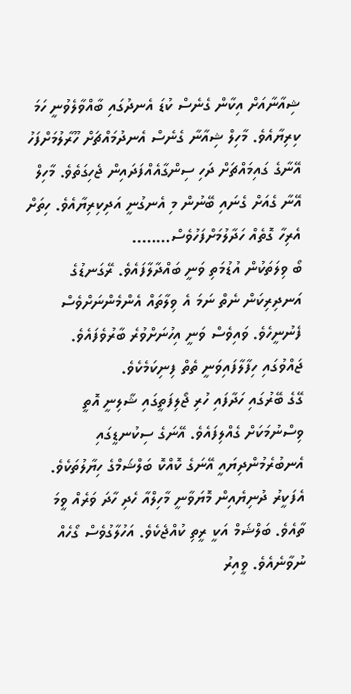ޝިއާނާއަށް އިކާން ގެނެސް ކުޑަ އެނދުގައި ބާއްވާލެވުނީ ހަމަ ކިރިޔާއެވެ. މާހިލް ޝިއާނާ ގެނެސް އެނދުމައްޗަށް ހޫރާލުމަށްފަހު އޭނާގެ ގައިމައްޗަށް ދަހި ސިންގާއެއްފަދައިން ޖެހިގަތެވެ. މާހިލް އޭނާ ގެއަށް ގެނައި ބޭނުން މި އެނގުނީ އަދިކިރިޔާއެވެ. ހިތަށް އެރިހާ ގޮތެއް ހަދާލުމަށްފަހުވެސް……..
ބޯ ވިލަތަކުން އުޑުމަތި ވަނީ ބައްދާލާފައެވެ. ރޭގަނޑުގެ އަނދިރިކަން ނެތް ނަމަ އެ ވިލާތައް އެންމެންނަށްވެސް ފެނުނީހެވެ. ވައިވެސް ވަނީ އިހުނަށްވުރެ ބާރުވެފައެވެ. ޖައްވުގައި ހިފާލާފައިވަނީ ތެތް ފިނިކަމެކެވެ.
ގޭގެ ބޭރުގައި ހަދާފައި ހުރި ޖޯލިފަތީގައި ޝާލިނީ އޮތީ ވިސްނުމަކަށް ގެއްލިފައެވެ. އޭނަގެ ސިކުނޑީގައި އެނބުރެމުންދިޔައީ އޭނަގެ ކޮއްކޮ ބަލްޝަމްގެ ހިޔާލުތަކެވެ. އެފަކީރު ދުނިޔެއިން މޮޔަވާނީ މާހިލްއާ ހެދި ހާދަ ވަރެއް ވީމަ ތާއެވެ. ބަލްޝަމް އަކީ ރީތި ކުއްޖެކެވެ. އަހުލާގުވެސް ގޯހެއް ނުވާނެއެވެ. ވީއިރު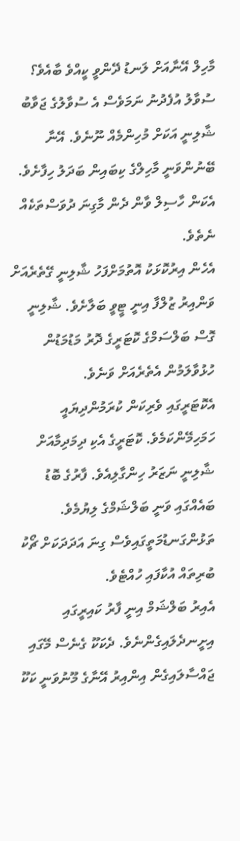މާހިލް އޭނާއަށް ލަނޑު ދޭންވީ ކީއްވެ ބާއެވެ؟ ސުވާލު އުފެދުނު ނަމަވެސް އެ ސުވާލުގެ ޖަވާބު ޝާލިނީ އަކަށް މުހިންމެއް ނޫނެވެ. އޭނާ ބޭނުންވަނީ މާހިލްގެ ކިބައިން ބަދަލު ހިފާށެވެ. އެކަން ހާސިލް ވާން ދެން މާގިނަ ދުވަސްތަކެއް ނެތެވެ.
އެހެން އިރުކޮޅަކު އޮތުމަށްފަހު ޝާލިނީ ގޭތެރެއަށް ވަންއިރު ޒުލްފާ އިނީ ޓީވީ ބަލާށެވެ. ޝާލިނީ ގޮސް ބަލްސަމްގެ ކޮޓަރީގެ ދޮރު މަޑުމަޑުން ހުޅުވާލަމުން އެތެރެއަށް ވަނެވެ.
އެކޮޓަރީގައި ވެރިކަން ކުރަމުންދިޔައީ ހަމަހިމޭންކަމެވެ. ކޮޓަރީގެ އެކި ދިމަދިމާއަށް ޝާލިނީ ނަޒަރު ހިންގާލިއެވެ. ފާރުގެ ބޮޑު ބައެއްގައި ވަނީ ބަލްޝަމްގެ ލިޔުމެވެ. ތަޅުންގަނޑުމަތީގައިވެސް ގިނަ އަދަދަކަށް ޗޯކު ބުރިތައް އުކާފައި ހުއްޓެވެ.
އެއިރު ބަލްޝަމް އިނީ ފާރު ކައިރީގައި އިށީނދެލައިގެންނެވެ. ދެކަކޫ ގެނެސް މޭގައި ޖައްސާލައިގެން އިންއިރު އޭނާގެ މޫނުވަނީ ކަކޫ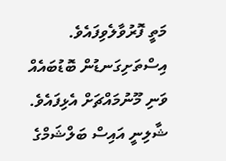މަތީ ފޮރުވާލެވިފައެވެ. އިސްތަށިގަނޑުން ބޮޑުބައެއް ވަނި މޫނުމައްޗަށް އެޅިފައެވެ.
ޝާލިނީ އައިސް ބަލްޝަމްގެ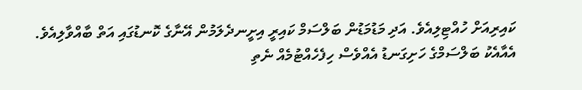ކައިރިއަށް ހުއްޓިލިއެވެ. އަދި މަޑުމަޑުން ބަލްސަމް ކައިރީ އިށީނދެލަމުން އޭނާގެ ކޮނޑުގައި އަތް ބާއްވާލިއެވެ. އެއާއެކު ބަލްސަމްގެ ހަށިގަނޑު އެއްވެސް ހިފެހެއްޓުމެއް ނެތި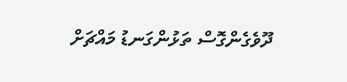ދޫވެގެންގޮސް ތަޅުންގަނޑު މައްޗަށް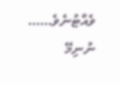ވެއްޓުނެވެ……
ނުނިމޭ